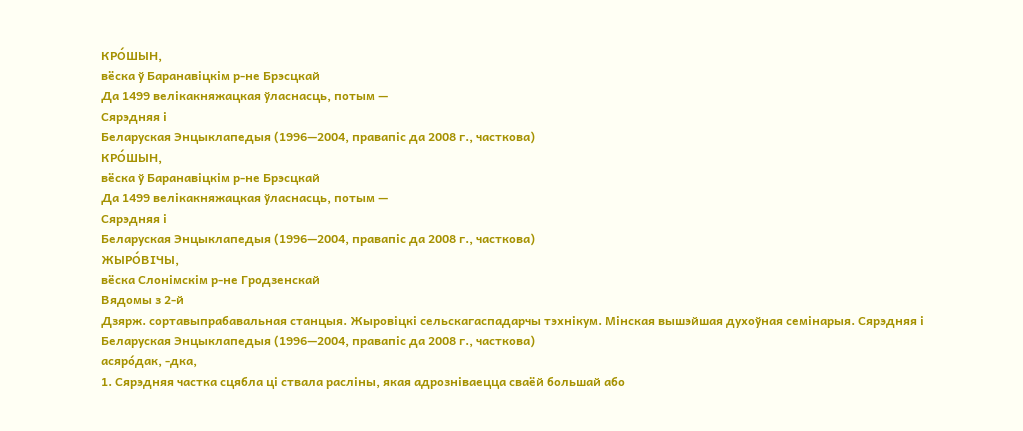КРО́ШЫН,
вёска ў Баранавіцкім р-не Брэсцкай
Да 1499 велікакняжацкая ўласнасць, потым —
Сярэдняя і
Беларуская Энцыклапедыя (1996—2004, правапіс да 2008 г., часткова)
КРО́ШЫН,
вёска ў Баранавіцкім р-не Брэсцкай
Да 1499 велікакняжацкая ўласнасць, потым —
Сярэдняя і
Беларуская Энцыклапедыя (1996—2004, правапіс да 2008 г., часткова)
ЖЫРО́ВІЧЫ,
вёска Слонімскім р-не Гродзенскай
Вядомы з 2-й
Дзярж. сортавыпрабавальная станцыя. Жыровіцкі сельскагаспадарчы тэхнікум. Мінская вышэйшая духоўная семінарыя. Сярэдняя і
Беларуская Энцыклапедыя (1996—2004, правапіс да 2008 г., часткова)
асяро́дак, ‑дка,
1. Сярэдняя частка сцябла ці ствала расліны, якая адрозніваецца сваёй большай або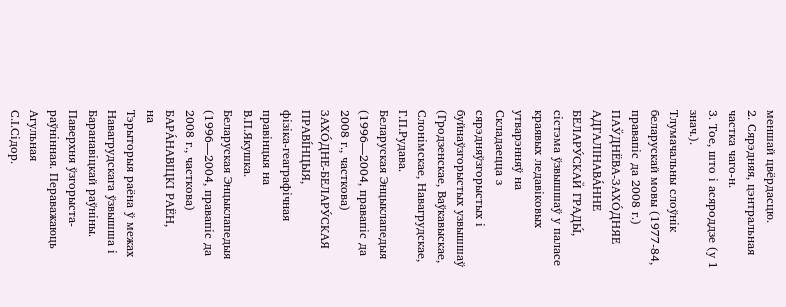меншай цвёрдасцю.
2. Сярэдняя, цэнтральная частка чаго‑н.
3. Тое, што і асяроддзе (у 1 знач.).
Тлумачальны слоўнік беларускай мовы (1977-84, правапіс да 2008 г.)
ПАЎДНЁВА-ЗАХО́ДНЯЕ АДГАЛІНАВА́ННЕ БЕЛАРУ́СКАЙ ГРАДЫ́,
сістэма ўзвышшаў у паласе краявых ледавіковых утварэнняў на
Складаецца з сярэдняўзгорыстых і буйнаўзгорыстых узвышшаў (Гродзенскае, Ваўкавыскае, Слонімскае, Навагрудскае,
Г.П.Рудава.
Беларуская Энцыклапедыя (1996—2004, правапіс да 2008 г., часткова)
ЗАХО́ДНЕ-БЕЛАРУ́СКАЯ ПРАВІ́НЦЫЯ,
фізіка-геаграфічная правінцыя на
В.П.Якушка.
Беларуская Энцыклапедыя (1996—2004, правапіс да 2008 г., часткова)
БАРА́НАВІЦКІ РАЁН,
на
Тэрыторыя раёна ў межах Навагрудскага ўзвышша і Баранавіцкай раўніны. Паверхня ўзгорыста-раўнінная. Пераважаюць
Агульная
С.І.Сідор.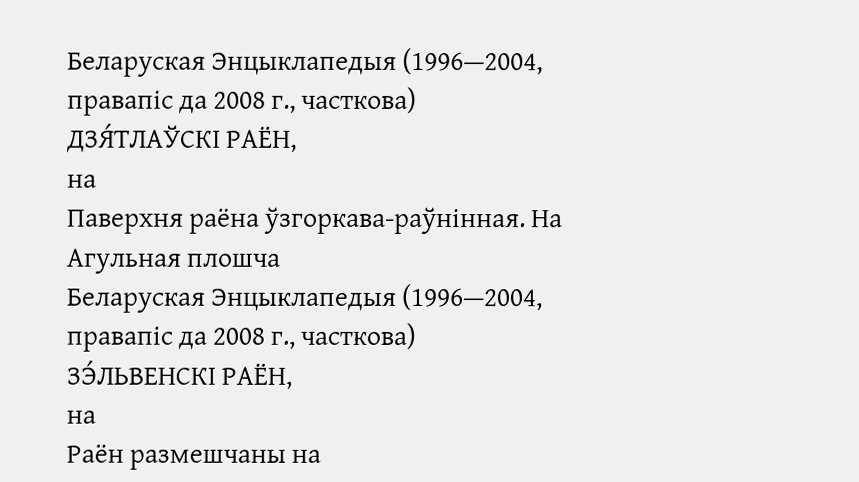Беларуская Энцыклапедыя (1996—2004, правапіс да 2008 г., часткова)
ДЗЯ́ТЛАЎСКІ РАЁН,
на
Паверхня раёна ўзгоркава-раўнінная. На
Агульная плошча
Беларуская Энцыклапедыя (1996—2004, правапіс да 2008 г., часткова)
ЗЭ́ЛЬВЕНСКІ РАЁН,
на
Раён размешчаны на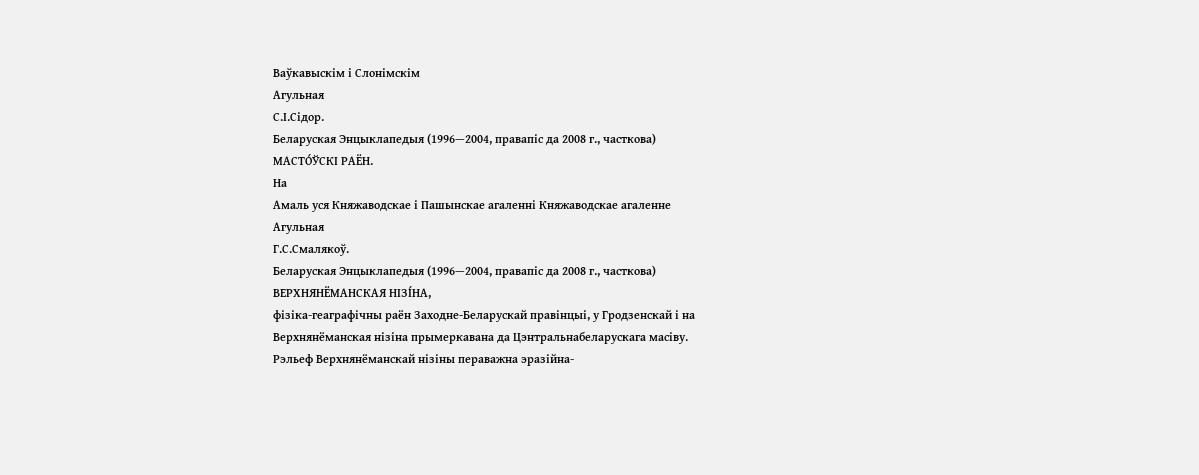Ваўкавыскім і Слонімскім
Агульная
С.І.Сідор.
Беларуская Энцыклапедыя (1996—2004, правапіс да 2008 г., часткова)
МАСТО́ЎСКІ РАЁН.
На
Амаль уся Княжаводскае і Пашынскае агаленні Княжаводскае агаленне
Агульная
Г.С.Смалякоў.
Беларуская Энцыклапедыя (1996—2004, правапіс да 2008 г., часткова)
ВЕРХНЯНЁМАНСКАЯ НІЗІ́НА,
фізіка-геаграфічны раён Заходне-Беларускай правінцыі, у Гродзенскай і на
Верхнянёманская нізіна прымеркавана да Цэнтральнабеларускага масіву.
Рэльеф Верхнянёманскай нізіны пераважна эразійна-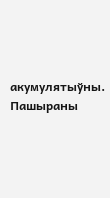акумулятыўны. Пашыраны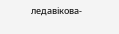ледавікова-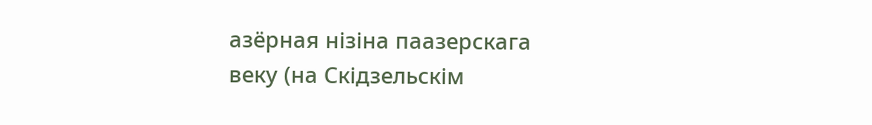азёрная нізіна паазерскага веку (на Скідзельскім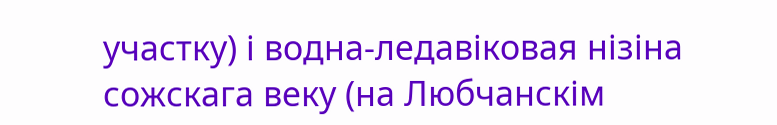участку) і водна-ледавіковая нізіна сожскага веку (на Любчанскім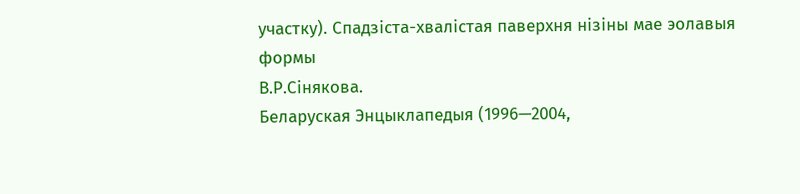участку). Спадзіста-хвалістая паверхня нізіны мае эолавыя формы
В.Р.Сінякова.
Беларуская Энцыклапедыя (1996—2004,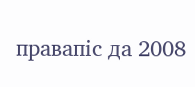правапіс да 2008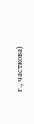г., часткова)